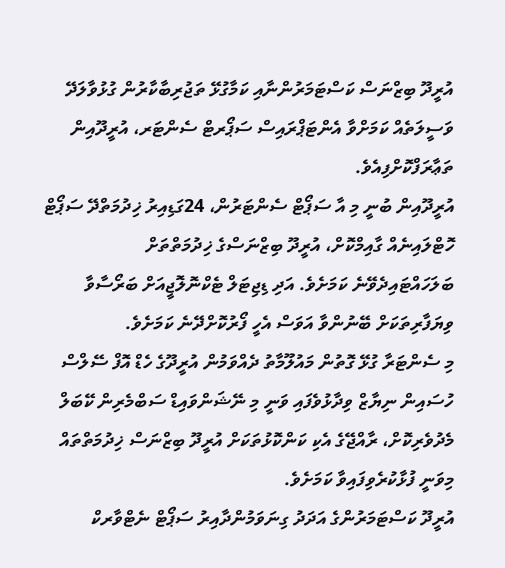އުރީދޫ ބިޒްނަސް ކަސްޓަމަރުންނާއި ކަމާގުޅޭ ތަޖުރިބާކާރުން ގުޅުވާލަދޭ ވަސީލަތެއް ކަމަށްވާ އެންޓަޕްރައިސް ސަޕޯރޓް ސެންޓަރ، އުރީދޫއިން ތަޢާރަފްކޮށްފިއެވެ.
އުރީދޫއިން ބުނީ މި އާ ސަޕޯޓް ސެންޓަރުން، 24ގަޑިއިރު ޚިދުމަތްދޭ ސަޕޯޓް ހޮޓްލައިނެއް ގާއިމްކޮށް، އުރީދޫ ބިޒްނަސްގެ ޚިދުމަތްތަށް ބަލަހައްޓައިދެވޭނެ ކަމަށެވެ. އަދި ޑިޖިޓަލް ޓެކްނޮލޮޖީއަށް ބަރޯސާވާ ވިޔަފާރިތަކަށް ބޭނުންވާ އަވަސް އެހީ ފޯރުކޮށްދޭނެ ކަމަށެވެ.
މި ސެންޓަރާ ގުޅޭ ގޮތުން މައުލޫމާތު ދެއްވަމުން އުރީދޫގެ ހެޑް އޮފް ސޭލްސް ހުސައިން ނިޔާޒް ވިދާޅުވެފައި ވަނީ މި ނޭޝަންވައިޑް ސަބްމެރިން ކޭބަލް މެދުވެރިކޮށް، ރާއްޖޭގެ އެކި ކަންކޮޅުތަކަށް އުރީދޫ ބިޒްނަސް ޚިދުމަތްތައް މިވަނީ ފުޅާކުރެވިފައިވާ ކަމަށެވެ.
އުރީދޫ ކަސްޓަމަރުންގެ އަދަދު ގިނަވަމުންދާއިރު ސަޕޯޓް ނެޓްވާރކް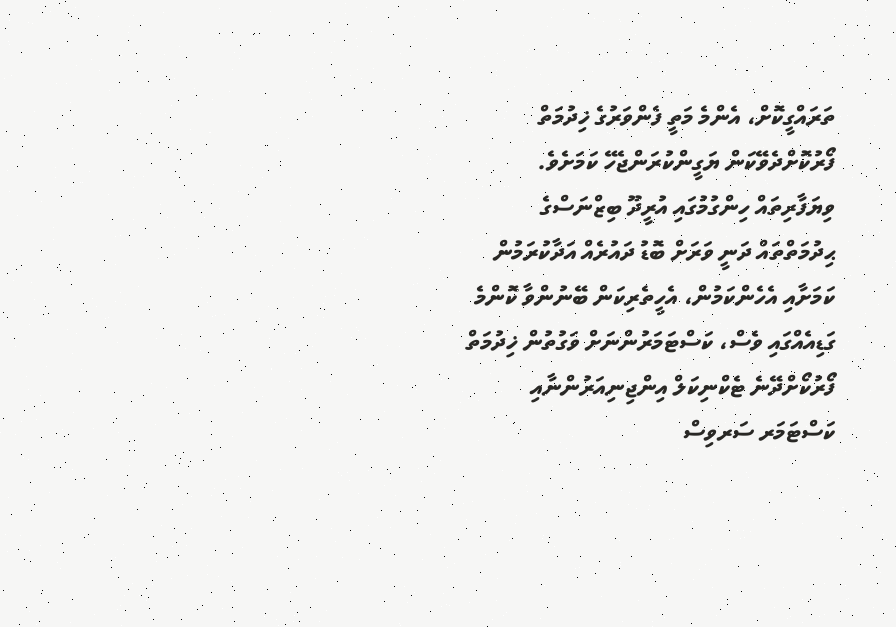ތަރައްގީކޮށް، އެންމެ މަތީ ފެންވަރުގެ ޚިދުމަތް ފޯރުކޮށްދެވޭކަން ޔަގީންކުރަންޖެހޭ ކަމަށެވެ. ވިޔަފާރިތައް ހިންގުމުގައި އުރީދޫ ބިޒްނަސްގެ ޙިދުމަތްތައް ދަނީ ވަރަށް ބޮޑު ދައުރެއް އަދާކުރަމުން ކަމަށާއި އެހެންކަމުން، އެހީތެރިކަން ބޭނުންވާ ކޮންމެ ގަޑިއެއްގައި ވެސް، ކަސްޓަމަރުންނަށް ވަގުތުން ޚިދުމަތް ފޯރުކޯށްދޭނެ ޓެކްނިކަލް އިންޖިނިއަރުންނާއި ކަސްޓަމަރ ސަރވިސް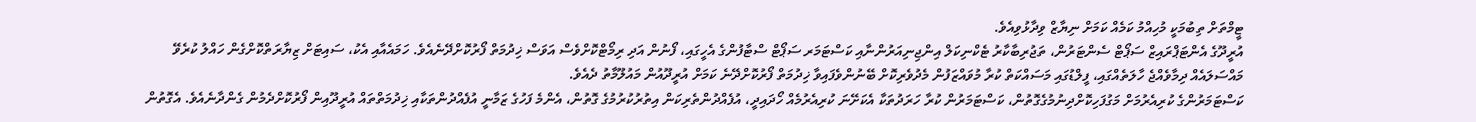ޓީމްތަށް ތިބުމަކީ މުހިއްމު ކަމެއް ކަމަށް ނިޔާޒް ވިދާޅުވިއެވެ.
އުރީދޫގެ އެންޓަޕްރައިޒް ސަޕޯޓް ސެންޓަރުން، ތަޖުރިބާކާރު ޓެކްނިކަލް އިންޖިނިއަރުންނާއި ކަސްޓަމަރ ސަޕޯޓް ސްޓާފުންގެ އެހީގައި، ފޯނުން އަދި ރިމޯޓްކޮށްވެސް އަވަސް ޚިދުމަތް ފޯރުކޮށްދޭނެއެވެ. ހަމައެއާއި އެކު، ސައިޓަށް ޒިޔާރަތްކޮށްގެން ހައްލު ކުރެވޭ މައްސަލައެއް ދިމާވެއްޖެ ހާލަތެއްގައި، ފީލްޑުގައި މަސައްކަތް ކުރާ މުވައްޒަފުން މެދުވެރިކޮށް ބޭނުންވެފައިވާ ޚިދުމަތް ފޯރުކޮށްދޭނެ ކަމަށް އުރީދޫއުން މައުލޫމާތު ދެއެވެ.
ކަސްޓަމަރުންގެ ކުރިއެރުމަށް މަގުފަހިކޮށްދިނުމުގެގޮތުން، ކަސްޓަމަރުން ކުރާ ހަރަދުތަކާ އެކަށޭނަ ކުރިއެރުމެއް ހޯދައިދީ، އުފެއްދުންތެރިކަން އިތުރުކުރުމުގެ ގޮތުން، އެންމެ ފަހުގެ ޒަމާނީ އުފެއްދުންތަކާއި ޚިދުމަތްތައް އުރީދޫއިން ފޯރުކޮށްދެމުން ގެންދާނެއެވެ. އެގޮތުން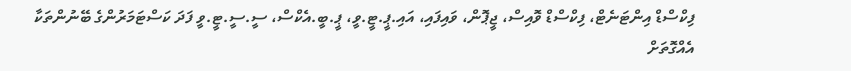ފިކްސްޑް އިންޓަނެޓް، ފިކްސްޑް ވޮއިސް، ޖީޕޮން، ވައިފައި، އައި.ޕީ.ޓީ.ވީ، ޕީ.ބީ.އެކްސް، ސީ.ސީ.ޓީ.ވީ ފަދަ ކަސްޓަމަރުންގެ ބޭނުންތަކާ އެއްގޮތަށް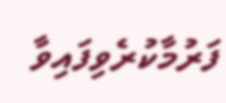ފަރުމާކުރެވިފައިވާ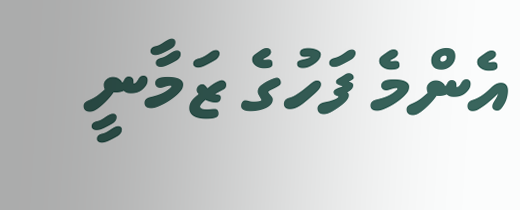އެންމެ ފަހުގެ ޒަމާނީ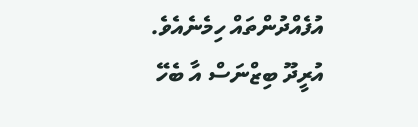އުފެއްދުންތައް ހިމެނެއެވެ.
އުރީދޫ ބިޒްނަސް އާ ބެހޭ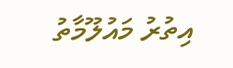އިތުރު މައުލޫމާތު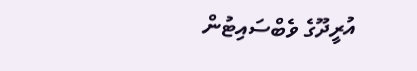އުރީދޫގެ ވެބްސައިޓުން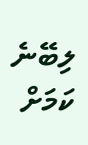ލިބޭނެ ކަމަށް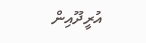އުރީދޫއިން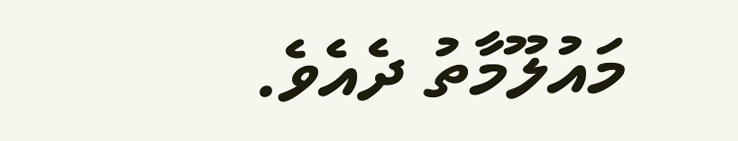މައުލޫމާތު ދެއެވެ.